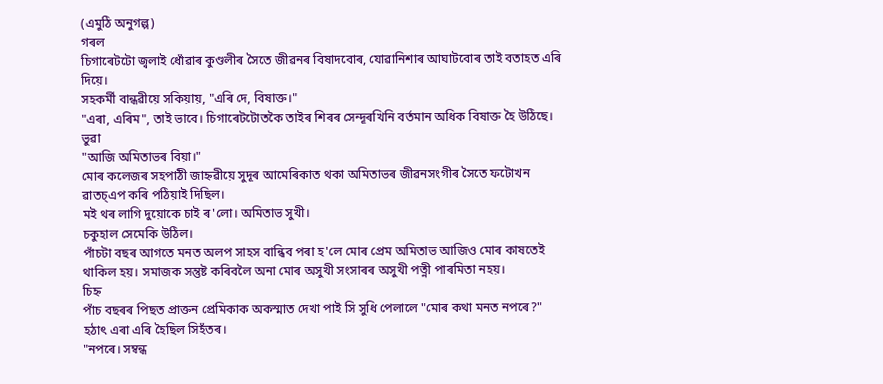(এমুঠি অনুগল্প)
গৰল
চিগাৰেটটো জ্বলাই ধোঁৱাৰ কুণ্ডলীৰ সৈতে জীৱনৰ বিষাদবোৰ, যোৱানিশাৰ আঘাটবোৰ তাই বতাহত এৰি দিয়ে।
সহকৰ্মী বান্ধৱীয়ে সকিয়ায়, "এৰি দে, বিষাক্ত।"
"এৰা, এৰিম", তাই ভাবে। চিগাৰেটটোতকৈ তাইৰ শিৰৰ সেন্দূৰখিনি বৰ্তমান অধিক বিষাক্ত হৈ উঠিছে।
ভুৱা
"আজি অমিতাভৰ বিয়া।"
মোৰ কলেজৰ সহপাঠী জাহ্নৱীয়ে সুদূৰ আমেৰিকাত থকা অমিতাভৰ জীৱনসংগীৰ সৈতে ফটোখন ৱাতচ্এপ কৰি পঠিয়াই দিছিল।
মই থৰ লাগি দুয়োকে চাই ৰ'লো। অমিতাভ সুখী।
চকুহাল সেমেকি উঠিল।
পাঁচটা বছৰ আগতে মনত অলপ সাহস বান্ধিব পৰা হ'লে মোৰ প্ৰেম অমিতাভ আজিও মোৰ কাষতেই থাকিল হয়। সমাজক সন্তুষ্ট কৰিবলৈ অনা মোৰ অসুখী সংসাৰৰ অসুখী পত্নী পাৰমিতা নহয়।
চিহ্ন
পাঁচ বছৰৰ পিছত প্ৰাক্তন প্ৰেমিকাক অকস্মাত দেখা পাই সি সুধি পেলালে "মোৰ কথা মনত নপৰে?"
হঠাৎ এৰা এৰি হৈছিল সিহঁতৰ।
"নপৰে। সম্বন্ধ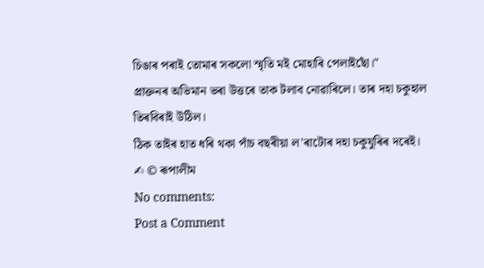চিঙাৰ পৰাই তোমাৰ সকলো স্মৃতি মই মোহাৰি পেলাইছোঁ।"
প্রাক্তনৰ অভিমান ভৰা উত্তৰে তাক টলাব নোৱাৰিলে। তাৰ দহা চকুহাল তিৰবিৰাই উঠিল।
ঠিক তাইৰ হাত ধৰি থকা পাঁচ বছৰীয়া ল'ৰাটোৰ দহা চকুযুৰিৰ দৰেই।
✍ © ৰূপালীম
No comments:
Post a Comment